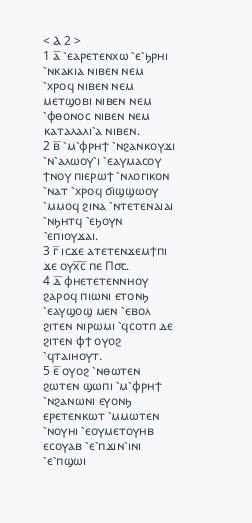< Ⲁ 2 >
1 ⲁ̅ ⳿ⲉⲁⲣⲉⲧⲉⲛⲭⲱ ⳿ⲉ⳿ϧⲣⲏⲓ ⳿ⲛⲕⲁⲕⲓⲁ ⲛⲓⲃⲉⲛ ⲛⲉⲙ ⳿ⲭⲣⲟϥ ⲛⲓⲃⲉⲛ ⲛⲉⲙ ⲙⲉⲧϣⲟⲃⲓ ⲛⲓⲃⲉⲛ ⲛⲉⲙ ⳿ⲫⲑⲟⲛⲟⲥ ⲛⲓⲃⲉⲛ ⲛⲉⲙ ⲕⲁⲧⲁⲗⲁⲗⲓ⳿ⲁ ⲛⲓⲃⲉⲛ.
2 ⲃ̅ ⳿ⲙ⳿ⲫⲣⲏϯ ⳿ⲛϩⲁⲛⲕⲟⲩϫⲓ ⳿ⲛ⳿ⲁⲗⲱⲟⲩ⳿ⲓ ⳿ⲉⲁⲩⲙⲁⲥⲟⲩ ϯⲛⲟⲩ ⲡⲓⲉⲣⲱϯ ⳿ⲛⲗⲟⲅⲓⲕⲟⲛ ⳿ⲛⲁⲧ ⳿ⲭⲣⲟϥ ϭⲓϣϣⲱⲟⲩ ⳿ⲙⲙⲟϥ ϩⲓⲛⲁ ⳿ⲛⲧⲉⲧⲉⲛⲁⲓⲁⲓ ⳿ⲛϧⲏⲧϥ ⳿ⲉϧⲟⲩⲛ ⳿ⲉⲡⲓⲟⲩϫⲁⲓ.
3 ⲅ̅ ⲓⲥϫⲉ ⲁⲧⲉⲧⲉⲛϫⲉⲙϯⲡⲓ ϫⲉ ⲟⲩⲭ̅ⲥ̅ ⲡⲉ Ⲡ⳪.
4 ⲇ̅ ⲫⲏⲉⲧⲉⲧⲉⲛⲛⲏⲟⲩ ϩⲁⲣⲟϥ ⲡⲓⲱⲛⲓ ⲉⲧⲟⲛϧ ⳿ⲉⲁⲩϣⲟϣ ⲙⲉⲛ ⳿ⲉⲃⲟⲗ ϩⲓⲧⲉⲛ ⲛⲓⲣⲱⲙⲓ ⳿ϥⲥⲟⲧⲡ ⲇⲉ ϩⲓⲧⲉⲛ ⲫϯ ⲟⲩⲟϩ ⳿ϥⲧⲁⲓⲏⲟⲩⲧ.
5 ⲉ̅ ⲟⲩⲟϩ ⳿ⲛⲑⲱⲧⲉⲛ ϩⲱⲧⲉⲛ ϣⲱⲡⲓ ⳿ⲙ⳿ⲫⲣⲏϯ ⳿ⲛϩⲁⲛⲱⲛⲓ ⲉⲩⲟⲛϧ ⲉⲣⲉⲧⲉⲛⲕⲱⲧ ⳿ⲙⲙⲱⲧⲉⲛ ⳿ⲛⲟⲩⲏⲓ ⳿ⲉⲟⲩⲙⲉⲧⲟⲩⲏⲃ ⲉⲥⲟⲩⲁⲃ ⳿ⲉ⳿ⲡϫⲓⲛ⳿ⲓⲛⲓ ⳿ⲉ⳿ⲡϣⲱⲓ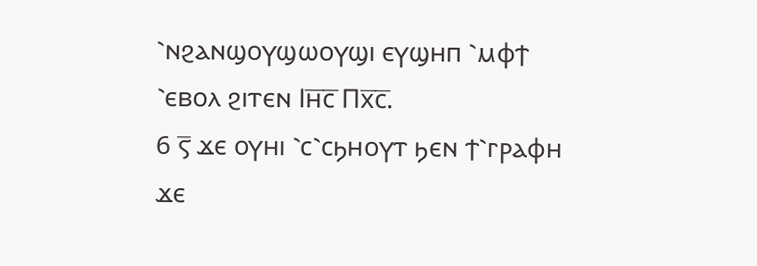⳿ⲛϩⲁⲛϣⲟⲩϣⲱⲟⲩϣⲓ ⲉⲩϣⲏⲡ ⳿ⲙⲫϯ ⳿ⲉⲃⲟⲗ ϩⲓⲧⲉⲛ Ⲓⲏ̅ⲥ̅ Ⲡⲭ̅ⲥ̅.
6 ⲋ̅ ϫⲉ ⲟⲩⲏⲓ ⳿ⲥ⳿ⲥϧⲏⲟⲩⲧ ϧⲉⲛ ϯ⳿ⲅⲣⲁⲫⲏ ϫⲉ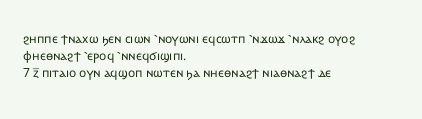ϩⲏⲡⲡⲉ ϯⲛⲁⲭⲱ ϧⲉⲛ ⲥⲓⲱⲛ ⳿ⲛⲟⲩⲱⲛⲓ ⲉϥⲥⲱⲧⲡ ⳿ⲛϫⲱϫ ⳿ⲛⲗⲁⲕϩ ⲟⲩⲟϩ ⲫⲏⲉⲑⲛⲁϩϯ ⳿ⲉⲣⲟϥ ⳿ⲛⲛⲉϥϭⲓϣⲓⲡⲓ.
7 ⲍ̅ ⲡⲓⲧⲁⲓⲟ ⲟⲩⲛ ⲁϥϣⲟⲡ ⲛⲱⲧⲉⲛ ϧⲁ ⲛⲏⲉⲑⲛⲁϩϯ ⲛⲓⲁⲑⲛⲁϩϯ ⲇⲉ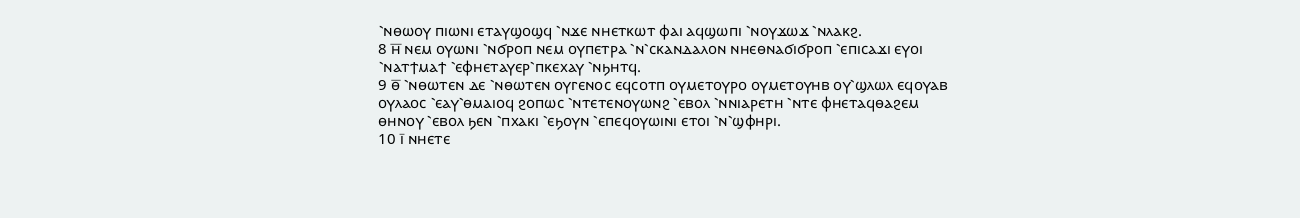⳿ⲛⲑⲱⲟⲩ ⲡⲓⲱⲛⲓ ⲉⲧⲁⲩϣⲟϣϥ ⳿ⲛϫⲉ ⲛⲏⲉⲧⲕⲱⲧ ⲫⲁⲓ ⲁϥϣⲱⲡⲓ ⳿ⲛⲟⲩϫⲱϫ ⳿ⲛⲗⲁⲕϩ.
8 ⲏ̅ ⲛⲉⲙ ⲟⲩⲱⲛⲓ ⳿ⲛϭⲣⲟⲡ ⲛⲉⲙ ⲟⲩⲡⲉⲧⲣⲁ ⳿ⲛ⳿ⲥⲕⲁⲛⲇⲁⲗⲟⲛ ⲛⲏⲉⲑⲛⲁϭⲓϭⲣⲟⲡ ⳿ⲉⲡⲓⲥⲁϫⲓ ⲉⲩⲟⲓ ⳿ⲛⲁⲧϯⲙⲁϯ ⳿ⲉⲫⲏⲉⲧⲁⲩⲉⲣ⳿ⲡⲕⲉⲭⲁⲩ ⳿ⲛϧⲏⲧϥ.
9 ⲑ̅ ⳿ⲛⲑⲱⲧⲉⲛ ⲇⲉ ⳿ⲛⲑⲱⲧⲉⲛ ⲟⲩⲅⲉⲛⲟⲥ ⲉϥⲥⲟⲧⲡ ⲟⲩⲙⲉⲧⲟⲩⲣⲟ ⲟⲩⲙⲉⲧⲟⲩⲏⲃ ⲟⲩ⳿ϣⲗⲱⲗ ⲉϥⲟⲩⲁⲃ ⲟⲩⲗⲁⲟⲥ ⳿ⲉⲁⲩ⳿ⲑⲙⲁⲓⲟϥ ϩⲟⲡⲱⲥ ⳿ⲛⲧⲉⲧⲉⲛⲟⲩⲱⲛϩ ⳿ⲉⲃⲟⲗ ⳿ⲛⲛⲓⲁⲣⲉⲧⲏ ⳿ⲛⲧⲉ ⲫⲏⲉⲧⲁϥⲑⲁϩⲉⲙ ⲑⲏⲛⲟⲩ ⳿ⲉⲃⲟⲗ ϧⲉⲛ ⳿ⲡⲭⲁⲕⲓ ⳿ⲉϧⲟⲩⲛ ⳿ⲉⲡⲉϥⲟⲩⲱⲓⲛⲓ ⲉⲧⲟⲓ ⳿ⲛ⳿ϣⲫⲏⲣⲓ.
10 ⲓ̅ ⲛⲏⲉⲧⲉ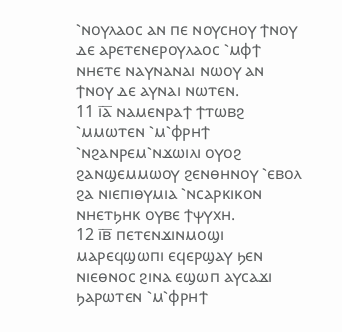⳿ⲛⲟⲩⲗⲁⲟⲥ ⲁⲛ ⲡⲉ ⲛⲟⲩⲥⲏⲟⲩ ϯⲛⲟⲩ ⲇⲉ ⲁⲣⲉⲧⲉⲛⲉⲣⲟⲩⲗⲁⲟⲥ ⳿ⲙⲫϯ ⲛⲏⲉⲧⲉ ⲛⲁⲩⲛⲁⲛⲁⲓ ⲛⲱⲟⲩ ⲁⲛ ϯⲛⲟⲩ ⲇⲉ ⲁⲩⲛⲁⲓ ⲛⲱⲧⲉⲛ.
11 ⲓ̅ⲁ̅ ⲛⲁⲙⲉⲛⲣⲁϯ ϯⲧⲱⲃϩ ⳿ⲙⲙⲱⲧⲉⲛ ⳿ⲙ⳿ⲫⲣⲏϯ ⳿ⲛϩⲁⲛⲣⲉⲙ⳿ⲛϫⲱⲓⲗⲓ ⲟⲩⲟϩ ϩⲁⲛϣⲉⲙⲙⲱⲟⲩ ϩⲉⲛⲑⲏⲛⲟⲩ ⳿ⲉⲃⲟⲗ ϩⲁ ⲛⲓⲉⲡⲓⲑⲩⲙⲓⲁ ⳿ⲛⲥⲁⲣⲕⲓⲕⲟⲛ ⲛⲏⲉⲧϧⲏⲕ ⲟⲩⲃⲉ ϯⲯⲩⲭⲏ.
12 ⲓ̅ⲃ̅ ⲡⲉⲧⲉⲛϫⲓⲛⲙⲟϣⲓ ⲙⲁⲣⲉϥϣⲱⲡⲓ ⲉϥⲉⲣϣⲁⲩ ϧⲉⲛ ⲛⲓⲉⲑⲛⲟⲥ ϩⲓⲛⲁ ⲉϣⲱⲡ ⲁⲩⲥⲁϫⲓ ϧⲁⲣⲱⲧⲉⲛ ⳿ⲙ⳿ⲫⲣⲏϯ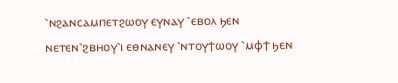⳿ⲛϩⲁⲛⲥⲁⲙⲡⲉⲧϩⲱⲟⲩ ⲉⲩⲛⲁⲩ ⳿ⲉⲃⲟⲗ ϧⲉⲛ ⲛⲉⲧⲉⲛ⳿ϩⲃⲏⲟⲩ⳿ⲓ ⲉⲑⲛⲁⲛⲉⲩ ⳿ⲛⲧⲟⲩϯⲱⲟⲩ ⳿ⲙⲫϯ ϧⲉⲛ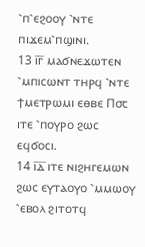⳿ⲡ⳿ⲉϩⲟⲟⲩ ⳿ⲛⲧⲉ ⲡⲓϫⲉⲙ⳿ⲡϣⲓⲛⲓ.
13 ⲓ̅ⲅ̅ ⲙⲁϭⲛⲉϫⲱⲧⲉⲛ ⳿ⲙⲡⲓⲥⲱⲛⲧ ⲧⲏⲣϥ ⳿ⲛⲧⲉ ϯⲙⲉⲧⲣⲱⲙⲓ ⲉⲑⲃⲉ Ⲡ⳪ ⲓⲧⲉ ⳿ⲡⲟⲩⲣⲟ ϩⲱⲥ ⲉϥϭⲟⲥⲓ.
14 ⲓ̅ⲇ̅ ⲓⲧⲉ ⲛⲓϩⲏⲅⲉⲙⲱⲛ ϩⲱⲥ ⲉⲩⲧⲁⲟⲩⲟ ⳿ⲙⲙⲱⲟⲩ ⳿ⲉⲃⲟⲗ ϩⲓⲧⲟⲧϥ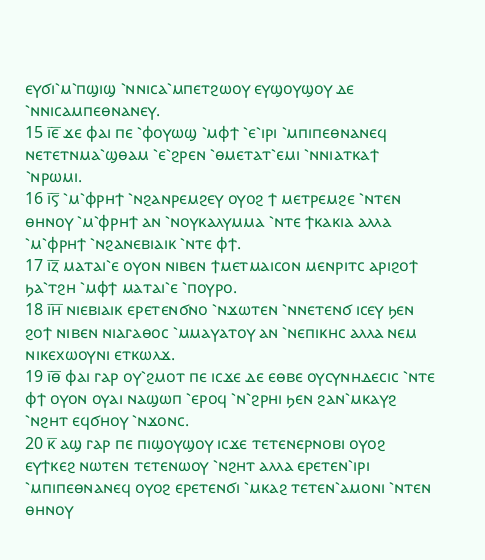ⲉⲩϭⲓ⳿ⲙ⳿ⲡϣⲓϣ ⳿ⲛⲛⲓⲥⲁ⳿ⲙⲡⲉⲧϩⲱⲟⲩ ⲉⲩϣⲟⲩϣⲟⲩ ⲇⲉ ⳿ⲛⲛⲓⲥⲁⲙⲡⲉⲑⲛⲁⲛⲉⲩ.
15 ⲓ̅ⲉ̅ ϫⲉ ⲫⲁⲓ ⲡⲉ ⳿ⲫⲟⲩⲱϣ ⳿ⲙⲫϯ ⳿ⲉ⳿ⲓⲣⲓ ⳿ⲙⲡⲓⲡⲉⲑⲛⲁⲛⲉϥ ⲛⲉⲧⲉⲧⲛⲙⲁ⳿ϣⲑⲁⲙ ⳿ⲉ⳿ϩⲣⲉⲛ ⳿ⲑⲙⲉⲧⲁⲧ⳿ⲉⲙⲓ ⳿ⲛⲛⲓⲁⲧⲕⲁϯ ⳿ⲛⲣⲱⲙⲓ.
16 ⲓ̅ⲋ̅ ⳿ⲙ⳿ⲫⲣⲏϯ ⳿ⲛϩⲁⲛⲣⲉⲙϩⲉⲩ ⲟⲩⲟϩ ϯ ⲙⲉⲧⲣⲉⲙϩⲉ ⳿ⲛⲧⲉⲛ ⲑⲏⲛⲟⲩ ⳿ⲙ⳿ⲫⲣⲏϯ ⲁⲛ ⳿ⲛⲟⲩⲕⲁⲗⲩⲙⲙⲁ ⳿ⲛⲧⲉ ϯⲕⲁⲕⲓⲁ ⲁⲗⲗⲁ ⳿ⲙ⳿ⲫⲣⲏϯ ⳿ⲛϩⲁⲛⲉⲃⲓⲁⲓⲕ ⳿ⲛⲧⲉ ⲫϯ.
17 ⲓ̅ⲍ̅ ⲙⲁⲧⲁⲓ⳿ⲉ ⲟⲩⲟⲛ ⲛⲓⲃⲉⲛ ϯⲙⲉⲧⲙⲁⲓⲥⲟⲛ ⲙⲉⲛⲣⲓⲧⲥ ⲁⲣⲓϩⲟϯ ϧⲁ⳿ⲧϩⲏ ⳿ⲙⲫϯ ⲙⲁⲧⲁⲓ⳿ⲉ ⳿ⲡⲟⲩⲣⲟ.
18 ⲓ̅ⲏ̅ ⲛⲓⲉⲃⲓⲁⲓⲕ ⲉⲣⲉⲧⲉⲛϭⲛⲟ ⳿ⲛϫⲱⲧⲉⲛ ⳿ⲛⲛⲉⲧⲉⲛϭ ⲓⲥⲉⲩ ϧⲉⲛ ϩⲟϯ ⲛⲓⲃⲉⲛ ⲛⲓⲁⲅⲁⲑⲟⲥ ⳿ⲙⲙⲁⲩⲁⲧⲟⲩ ⲁⲛ ⳿ⲛⲉⲡⲓⲕⲏⲥ ⲁⲗⲗⲁ ⲛⲉⲙ ⲛⲓⲕⲉⲭⲱⲟⲩⲛⲓ ⲉⲧⲕⲱⲗϫ.
19 ⲓ̅ⲑ̅ ⲫⲁⲓ ⲅⲁⲣ ⲟⲩ⳿ϩⲙⲟⲧ ⲡⲉ ⲓⲥϫⲉ ⲇⲉ ⲉⲑⲃⲉ ⲟⲩⲥⲩⲛⲏⲇⲉⲥⲓⲥ ⳿ⲛⲧⲉ ⲫϯ ⲟⲩⲟⲛ ⲟⲩⲁⲓ ⲛⲁϣⲱⲡ ⳿ⲉⲣⲟϥ ⳿ⲛ⳿ϩⲣⲏⲓ ϧⲉⲛ ϩⲁⲛ⳿ⲙⲕⲁⲩϩ ⳿ⲛϩⲏⲧ ⲉϥϭⲏⲟⲩ ⳿ⲛϫⲟⲛⲥ.
20 ⲕ̅ ⲁϣ ⲅⲁⲣ ⲡⲉ ⲡⲓϣⲟⲩϣⲟⲩ ⲓⲥϫⲉ ⲧⲉⲧⲉⲛⲉⲣⲛⲟⲃⲓ ⲟⲩⲟϩ ⲉⲩϯⲕⲉϩ ⲛⲱⲧⲉⲛ ⲧⲉⲧⲉⲛⲱⲟⲩ ⳿ⲛϩⲏⲧ ⲁⲗⲗⲁ ⲉⲣⲉⲧⲉⲛ⳿ⲓⲣⲓ ⳿ⲙⲡⲓⲡⲉⲑⲛⲁⲛⲉϥ ⲟⲩⲟϩ ⲉⲣⲉⲧⲉⲛϭⲓ ⳿ⲙⲕⲁϩ ⲧⲉⲧⲉⲛ⳿ⲁⲙⲟⲛⲓ ⳿ⲛⲧⲉⲛ ⲑⲏⲛⲟⲩ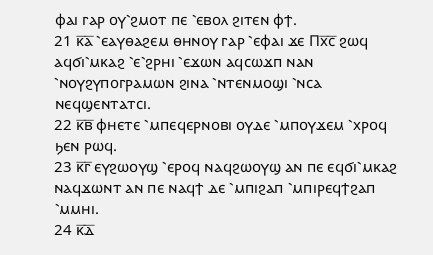ⲫⲁⲓ ⲅⲁⲣ ⲟⲩ⳿ϩⲙⲟⲧ ⲡⲉ ⳿ⲉⲃⲟⲗ ϩⲓⲧⲉⲛ ⲫϯ.
21 ⲕ̅ⲁ̅ ⳿ⲉⲁⲩⲑⲁϩⲉⲙ ⲑⲏⲛⲟⲩ ⲅⲁⲣ ⳿ⲉⲫⲁⲓ ϫⲉ Ⲡⲭ̅ⲥ̅ ϩⲱϥ ⲁϥϭⲓ⳿ⲙⲕⲁϩ ⳿ⲉ⳿ϩⲣⲏⲓ ⳿ⲉϫⲱⲛ ⲁϥⲥⲱϫⲡ ⲛⲁⲛ ⳿ⲛⲟⲩϩⲩⲡⲟⲅⲣⲁⲙⲱⲛ ϩⲓⲛⲁ ⳿ⲛⲧⲉⲛⲙⲟϣⲓ ⳿ⲛⲥⲁ ⲛⲉϥϣⲉⲛⲧⲁⲧⲥⲓ.
22 ⲕ̅ⲃ̅ ⲫⲏⲉⲧⲉ ⳿ⲙⲡⲉϥⲉⲣⲛⲟⲃⲓ ⲟⲩⲇⲉ ⳿ⲙⲡⲟⲩϫⲉⲙ ⳿ⲭⲣⲟϥ ϧⲉⲛ ⲣⲱϥ.
23 ⲕ̅ⲅ̅ ⲉⲩϩⲱⲟⲩϣ ⳿ⲉⲣⲟϥ ⲛⲁϥϩⲱⲟⲩϣ ⲁⲛ ⲡⲉ ⲉϥϭⲓ⳿ⲙⲕⲁϩ ⲛⲁϥϫⲱⲛⲧ ⲁⲛ ⲡⲉ ⲛⲁϥϯ ⲇⲉ ⳿ⲙⲡⲓϩⲁⲡ ⳿ⲙⲡⲓⲣⲉϥϯϩⲁⲡ ⳿ⲙⲙⲏⲓ.
24 ⲕ̅ⲇ̅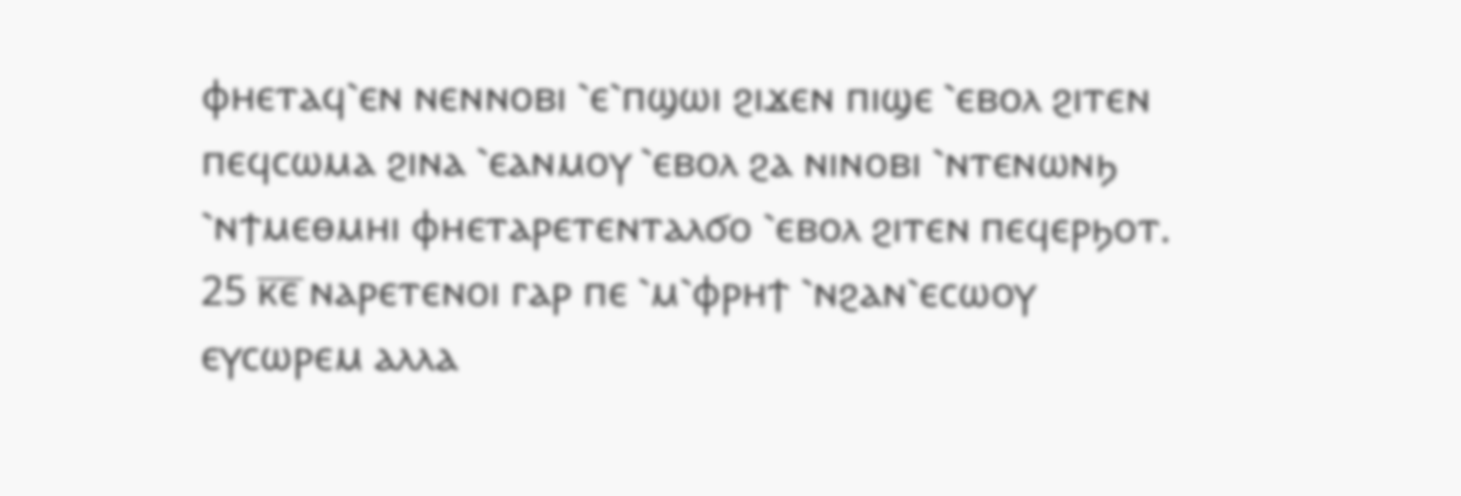ⲫⲏⲉⲧⲁϥ⳿ⲉⲛ ⲛⲉⲛⲛⲟⲃⲓ ⳿ⲉ⳿ⲡϣⲱⲓ ϩⲓϫⲉⲛ ⲡⲓϣⲉ ⳿ⲉⲃⲟⲗ ϩⲓⲧⲉⲛ ⲡⲉϥⲥⲱⲙⲁ ϩⲓⲛⲁ ⳿ⲉⲁⲛⲙⲟⲩ ⳿ⲉⲃⲟⲗ ϩⲁ ⲛⲓⲛⲟⲃⲓ ⳿ⲛⲧⲉⲛⲱⲛϧ ⳿ⲛϯⲙⲉⲑⲙⲏⲓ ⲫⲏⲉⲧⲁⲣⲉⲧⲉⲛⲧⲁⲗϭⲟ ⳿ⲉⲃⲟⲗ ϩⲓⲧⲉⲛ ⲡⲉϥⲉⲣϧⲟⲧ.
25 ⲕ̅ⲉ̅ ⲛⲁⲣⲉⲧⲉⲛⲟⲓ ⲅⲁⲣ ⲡⲉ ⳿ⲙ⳿ⲫⲣⲏϯ ⳿ⲛϩⲁⲛ⳿ⲉⲥⲱⲟⲩ ⲉⲩⲥⲱⲣⲉⲙ ⲁⲗⲗⲁ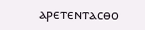ⲁⲣⲉⲧⲉⲛⲧⲁⲥⲑⲟ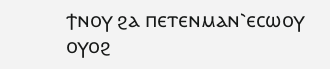ϯⲛⲟⲩ ϩⲁ ⲡⲉⲧⲉⲛⲙⲁⲛ⳿ⲉⲥⲱⲟⲩ ⲟⲩⲟϩ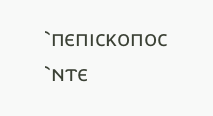⳿ⲡⲉⲡⲓⲥⲕⲟⲡⲟⲥ ⳿ⲛⲧⲉ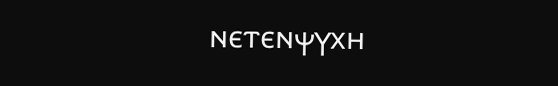ⲛⲉⲧⲉⲛⲯⲩⲭⲏ